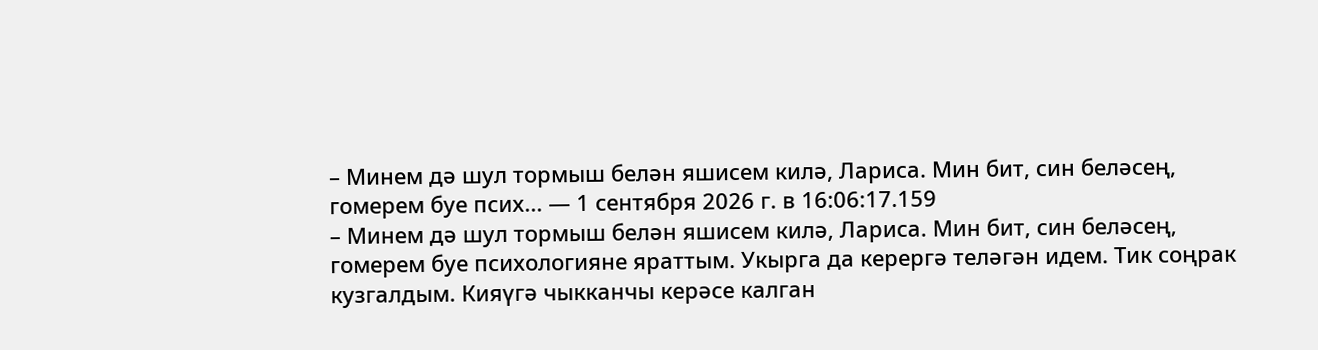– Минем дә шул тормыш белән яшисем килә, Лариса. Мин бит, син беләсең, гомерем буе псих... — 1 сентября 2026 г. в 16:06:17.159
– Минем дә шул тормыш белән яшисем килә, Лариса. Мин бит, син беләсең, гомерем буе психологияне яраттым. Укырга да керергә теләгән идем. Тик соңрак кузгалдым. Кияүгә чыкканчы керәсе калган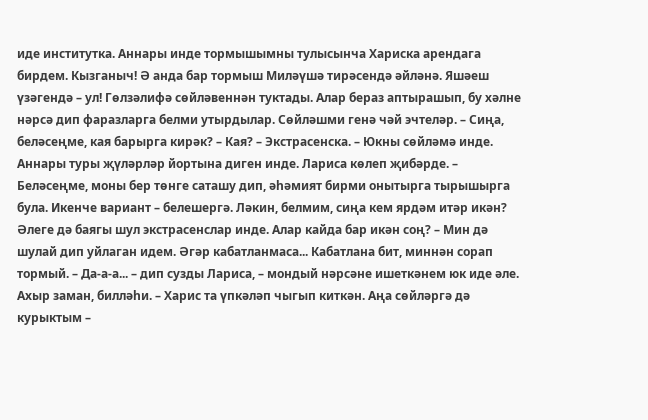иде институтка. Аннары инде тормышымны тулысынча Хариска арендага бирдем. Кызганыч! Ә анда бар тормыш Миләүшә тирәсендә әйләнә. Яшәеш үзәгендә – ул! Гөлзәлифә сөйләвеннән туктады. Алар бераз аптырашып, бу хәлне нәрсә дип фаразларга белми утырдылар. Сөйләшми генә чәй эчтеләр. – Сиңа, беләсеңме, кая барырга кирәк? – Кая? – Экстрасенска. – Юкны сөйләмә инде. Аннары туры җүләрләр йортына диген инде. Лариса көлеп җибәрде. – Беләсеңме, моны бер төнге саташу дип, әһәмият бирми онытырга тырышырга була. Икенче вариант – белешергә. Ләкин, белмим, сиңа кем ярдәм итәр икән? Әлеге дә баягы шул экстрасенслар инде. Алар кайда бар икән соң? – Мин дә шулай дип уйлаган идем. Әгәр кабатланмаса... Кабатлана бит, миннән сорап тормый. – Да-а-а... – дип сузды Лариса, – мондый нәрсәне ишеткәнем юк иде әле. Ахыр заман, билләһи. – Харис та үпкәләп чыгып киткән. Аңа сөйләргә дә курыктым –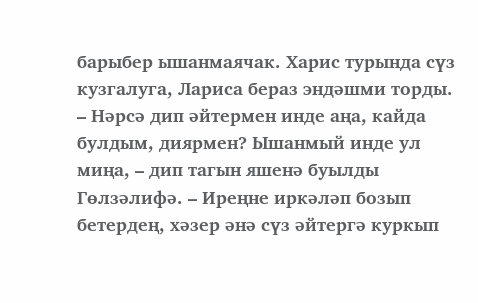барыбер ышанмаячак. Харис турында сүз кузгалуга, Лариса бераз эндәшми торды. – Нәрсә дип әйтермен инде аңа, кайда булдым, диярмен? Ышанмый инде ул миңа, – дип тагын яшенә буылды Гөлзәлифә. – Иреңне иркәләп бозып бетердең, хәзер әнә сүз әйтергә куркып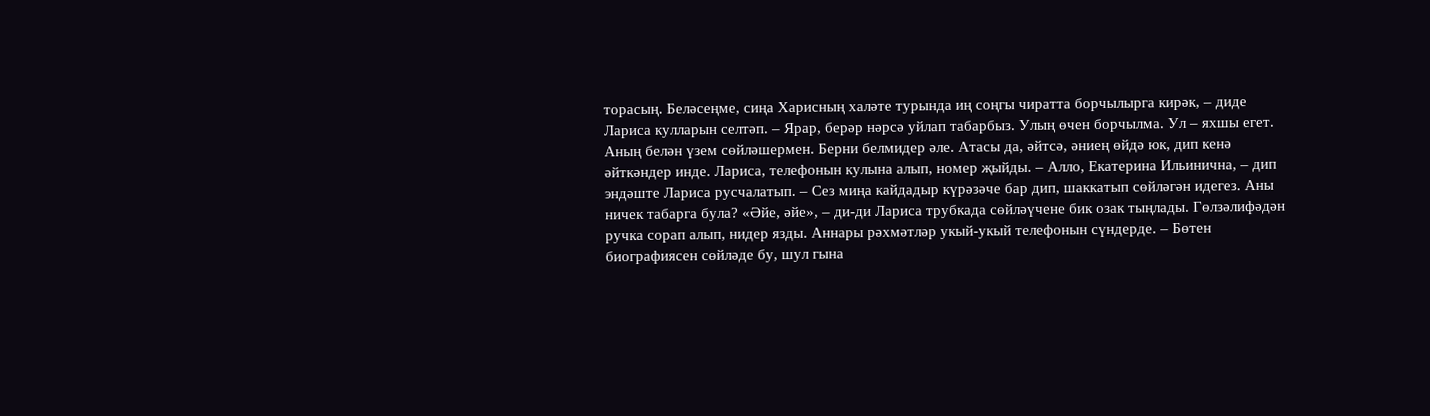торасың. Беләсеңме, сиңа Харисның халәте турында иң соңгы чиратта борчылырга кирәк, – диде Лариса кулларын селтәп. – Ярар, берәр нәрсә уйлап табарбыз. Улың өчен борчылма. Ул – яхшы егет. Аның белән үзем сөйләшермен. Берни белмидер әле. Атасы да, әйтсә, әниең өйдә юк, дип кенә әйткәндер инде. Лариса, телефонын кулына алып, номер җыйды. – Алло, Екатерина Ильинична, – дип эндәште Лариса русчалатып. – Сез миңа кайдадыр күрәзәче бар дип, шаккатып сөйләгән идегез. Аны ничек табарга була? «Әйе, әйе», – ди-ди Лариса трубкада сөйләүчене бик озак тыңлады. Гөлзәлифәдән ручка сорап алып, нидер язды. Аннары рәхмәтләр укый-укый телефонын сүндерде. – Бөтен биографиясен сөйләде бу, шул гына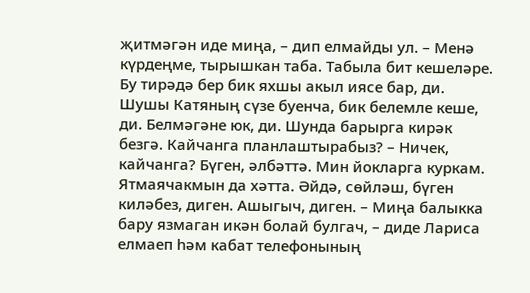җитмәгән иде миңа, – дип елмайды ул. – Менә күрдеңме, тырышкан таба. Табыла бит кешеләре. Бу тирәдә бер бик яхшы акыл иясе бар, ди. Шушы Катяның сүзе буенча, бик белемле кеше, ди. Белмәгәне юк, ди. Шунда барырга кирәк безгә. Кайчанга планлаштырабыз? – Ничек, кайчанга? Бүген, әлбәттә. Мин йокларга куркам. Ятмаячакмын да хәтта. Әйдә, сөйләш, бүген киләбез, диген. Ашыгыч, диген. – Миңа балыкка бару язмаган икән болай булгач, – диде Лариса елмаеп һәм кабат телефонының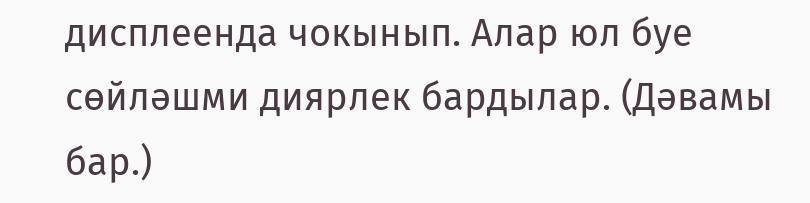дисплеенда чокынып. Алар юл буе сөйләшми диярлек бардылар. (Дәвамы бар.)